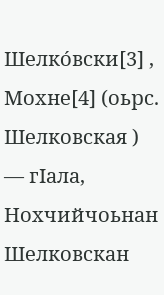Шелко́вски[3] , Мохне[4] (оьрс. Шелковская ) — гӀала, Нохчийчоьнан Шелковскан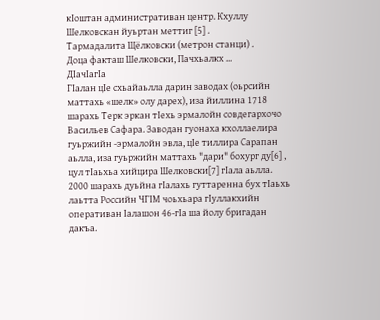кӀоштан административан центр. Кхуллу Шелковскан йуьртан меттиг [5] .
Тармадалита Щёлковски (метрон станци) .
Доца факташ Шелковски, Пачхьалкх ...
ДӀачӀагӀа
ГӀалан цӀе схьайаьлла дарин заводах (оьрсийн маттахь «шелк» олу дарех), иза йиллина 1718 шарахь Терк эркан тӀехь эрмалойн совдегархочо Васильев Сафара. Заводан гуонаха кхоллаелира гуьржийн -эрмалойн эвла, цӀе тиллира Сарапан аьлла, иза гуьржийн маттахь "дари" бохург ду[6] , цул тӀаьхьа хийцира Шелковски[7] гӀала аьлла.
2000 шарахь дуьйна гӀалахь гуттаренна бух тӀаьхь лаьтта Российн ЧГӀМ чоьхьара гӀуллакхийн оперативан Ӏалашон 46-гӀа ша йолу бригадан дакъа.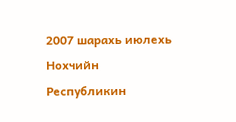2007 шарахь июлехь Нохчийн Республикин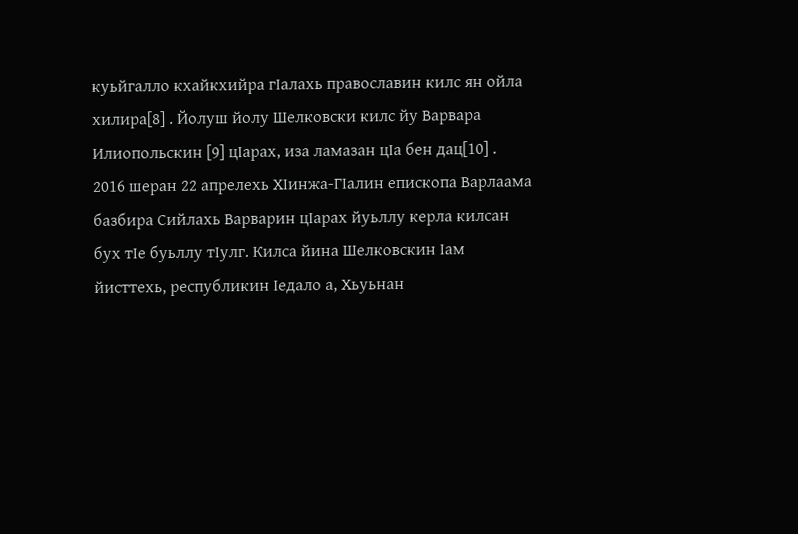куьйгалло кхайкхийра гӀалахь православин килс ян ойла хилира[8] . Йолуш йолу Шелковски килс йу Варвара Илиопольскин [9] цӀарах, иза ламазан цӀа бен дац[10] .
2016 шеран 22 апрелехь ХӀинжа-ГӀалин епископа Варлаама базбира Сийлахь Варварин цӀарах йуьллу керла килсан бух тӀе буьллу тӀулг. Килса йина Шелковскин Ӏам йисттехь, республикин Ӏедало а, Хьуьнан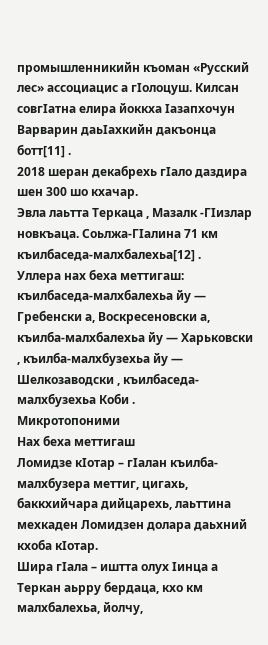промышленникийн къоман «Русский лес» ассоциацис а гӀолоцуш. Килсан совгӀатна елира йоккха Ӏазапхочун Варварин даьӀахкийн дакъонца ботт[11] .
2018 шеран декабрехь гӀало даздира шен 300 шо кхачар.
Эвла лаьтта Теркаца , Мазалк -ГӀизлар новкъаца. Соьлжа-ГӀалина 71 км къилбаседа-малхбалехьа[12] .
Уллера нах беха меттигаш: къилбаседа-малхбалехьа йу — Гребенски а, Воскресеновски а, къилба-малхбалехьа йу — Харьковски , къилба-малхбузехьа йу — Шелкозаводски , къилбаседа-малхбузехьа Коби .
Микротопоними
Нах беха меттигаш
Ломидзе кӀотар – гӀалан къилба-малхбузера меттиг, цигахь, баккхийчара дийцарехь, лаьттина мехкаден Ломидзен долара даьхний кхоба кӀотар.
Шира гӀала – иштта олух Ӏинца а Теркан аьрру бердаца, кхо км малхбалехьа, йолчу,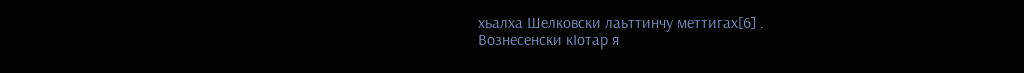хьалха Шелковски лаьттинчу меттигах[6] .
Вознесенски кӀотар я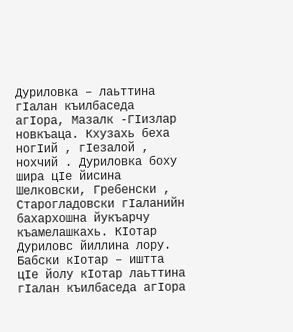Дуриловка – лаьттина гӀалан къилбаседа агӀора, Мазалк -ГӀизлар новкъаца. Кхузахь беха ногӀий , гӀезалой , нохчий . Дуриловка боху шира цӀе йисина Шелковски, Гребенски , Старогладовски гӀаланийн бахархошна йукъарчу къамелашкахь. КӀотар Дуриловс йиллина лору.
Бабски кӀотар – иштта цӀе йолу кӀотар лаьттина гӀалан къилбаседа агӀора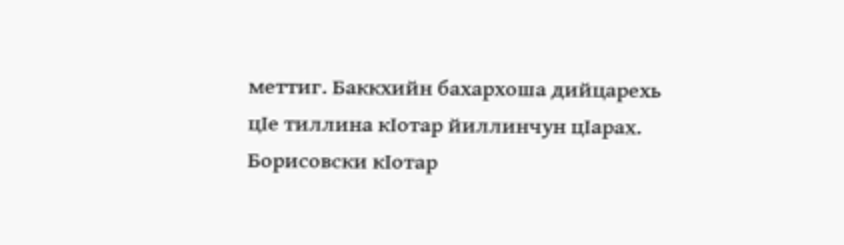меттиг. Баккхийн бахархоша дийцарехь цӀе тиллина кӀотар йиллинчун цӀарах.
Борисовски кӀотар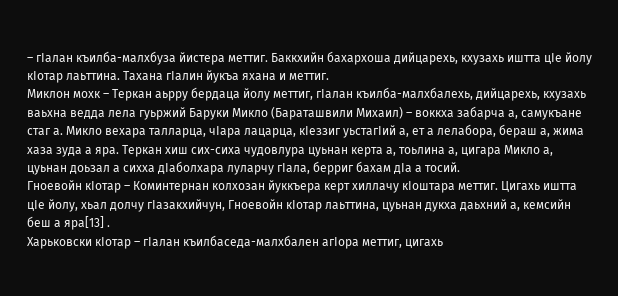– гӀалан къилба-малхбуза йистера меттиг. Баккхийн бахархоша дийцарехь, кхузахь иштта цӀе йолу кӀотар лаьттина. Тахана гӀалин йукъа яхана и меттиг.
Миклон мохк – Теркан аьрру бердаца йолу меттиг, гӀалан къилба-малхбалехь, дийцарехь, кхузахь ваьхна ведда лела гуьржий Баруки Микло (Бараташвили Михаил) – воккха забарча а, самукъане стаг а. Микло вехара талларца, чӀара лацарца, кӀеззиг уьстагӀий а, ет а лелабора, бераш а, жима хаза зуда а яра. Теркан хиш сих-сиха чудовлура цуьнан керта а, тоьлина а, цигара Микло а, цуьнан доьзал а сихха дӀаболхара луларчу гӀала, берриг бахам дӀа а тосий.
Гноевойн кӀотар – Коминтернан колхозан йуккъера керт хиллачу кӀоштара меттиг. Цигахь иштта цӀе йолу, хьал долчу гӀазакхийчун, Гноевойн кӀотар лаьттина, цуьнан дукха даьхний а, кемсийн беш а яра[13] .
Харьковски кӀотар – гӀалан къилбаседа-малхбален агӀора меттиг, цигахь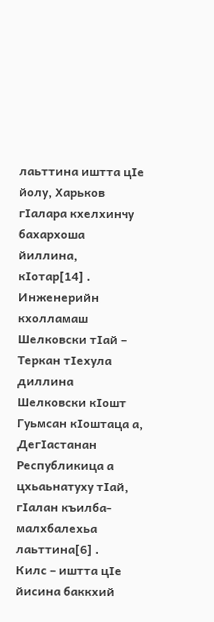лаьттина иштта цӀе йолу, Харьков гӀалара кхелхинчу бахархоша йиллина, кӀотар[14] .
Инженерийн кхолламаш
Шелковски тӀай – Теркан тӀехула диллина Шелковски кӀошт Гуьмсан кӀоштаца а, ДегӀастанан Республикица а цхьаьнатуху тӀай, гӀалан къилба-малхбалехьа лаьттина[6] .
Килс – иштта цӀе йисина баккхий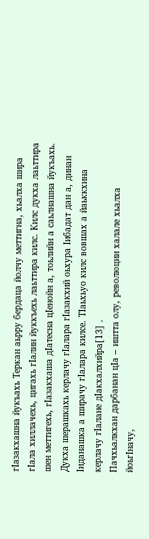гӀазакхашна йукъахь Теркан аьрру бердаца йолчу меттигна, хьалха шира гӀала хиллачехь, цигахь гӀалин йуккъехь лаьттира килс. Килс дукха лаьттира шен меттигехь, гӀазакхаша дӀатесна цӀенойн а, тоьлийн а саьлнашна йукъахь. Дукха шерашкахь керлачу гӀалара гӀазакхий оьхура Ӏибадат дан а, динан Ӏиданашка а ширачу гӀалара килсе. ТӀаьхьуо килс вовшах а йаьккхина керлачу гӀалане дӀакхалхийра[13] .
Пачхьалкхан дарбанан цӀа – иштта олу, революции халале хьалха йоьгӀначу,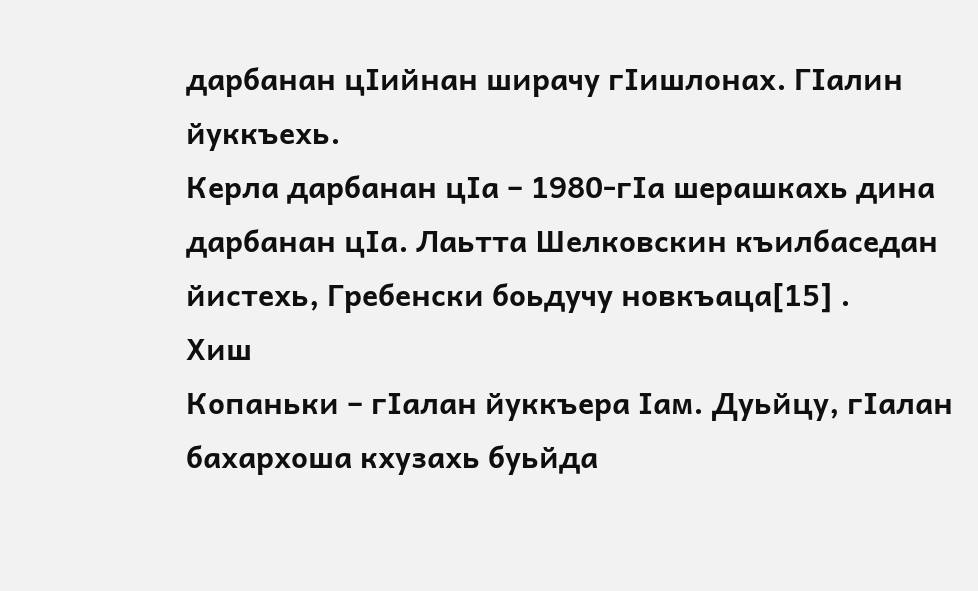дарбанан цӀийнан ширачу гӀишлонах. ГӀалин йуккъехь.
Керла дарбанан цӀа – 1980-гӀа шерашкахь дина дарбанан цӀа. Лаьтта Шелковскин къилбаседан йистехь, Гребенски боьдучу новкъаца[15] .
Хиш
Копаньки – гӀалан йуккъера Ӏам. Дуьйцу, гӀалан бахархоша кхузахь буьйда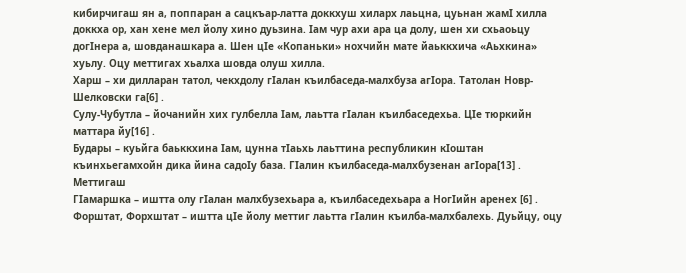кибирчигаш ян а, поппаран а сацкъар-латта доккхуш хиларх лаьцна, цуьнан жамӀ хилла доккха ор, хан хене мел йолу хино дуьзина. Ӏам чур ахи ара ца долу, шен хи схьаоьцу догӀнера а, шовданашкара а. Шен цӀе «Копаньки» нохчийн мате йаьккхича «Аьхкина» хуьлу. Оцу меттигах хьалха шовда олуш хилла.
Харш – хи дилларан татол, чекхдолу гӀалан къилбаседа-малхбуза агӀора. Татолан Новр-Шелковски га[6] .
Сулу-Чубутла – йочанийн хих гулбелла Ӏам, лаьтта гӀалан къилбаседехьа. ЦӀе тюркийн маттара йу[16] .
Будары – куьйга баьккхина Ӏам, цунна тӀаьхь лаьттина республикин кӀоштан къинхьегамхойн дика йина садоӀу база. ГӀалин къилбаседа-малхбузенан агӀора[13] .
Меттигаш
ГӀамаршка – иштта олу гӀалан малхбузехьара а, къилбаседехьара а НогӀийн аренех [6] .
Форштат, Форхштат – иштта цӀе йолу меттиг лаьтта гӀалин къилба-малхбалехь. Дуьйцу, оцу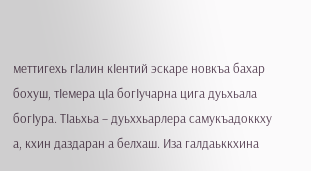меттигехь гӀалин кӀентий эскаре новкъа бахар бохуш, тӀемера цӀа богӀучарна цига дуьхьала богӀура. ТӀаьхьа – дуьххьарлера самукъадоккху а, кхин даздаран а белхаш. Иза галдаьккхина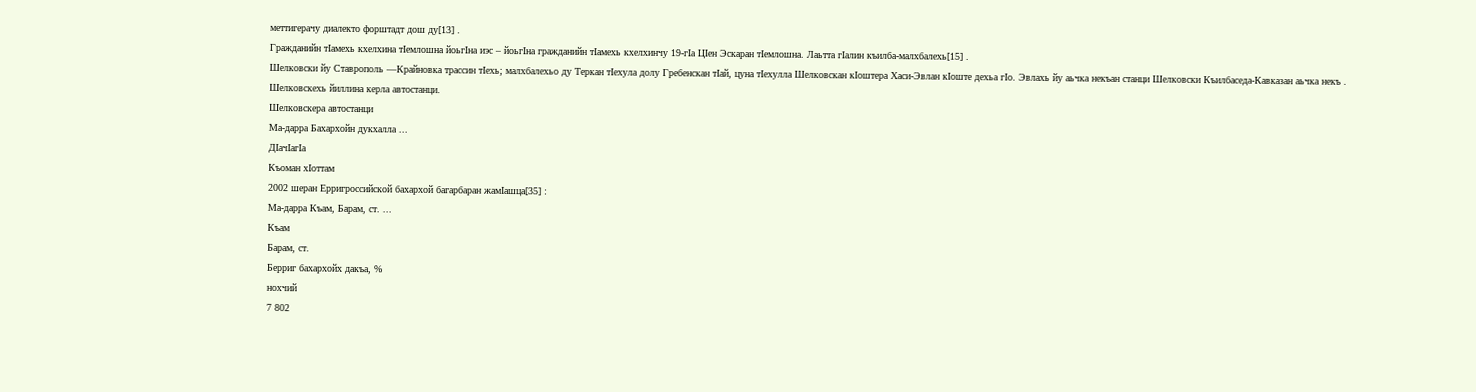меттигерачу диалекто форштадт дош ду[13] .
Гражданийн тӀамехь кхелхина тӀемлошна йоьгӀна иэс – йоьгӀна гражданийн тӀамехь кхелхинчу 19-гӀа ЦӀен Эскаран тӀемлошна. Лаьтта гӀалин къилба-малхбалехь[15] .
Шелковски йу Ставрополь —Крайновка трассин тӀехь; малхбалехьо ду Теркан тӀехула долу Гребенскан тӀай, цуна тӀехулла Шелковскан кӀоштера Хаси-Эвлан кӀоште дехьа гӀо. Эвлахь йу аьчка некъан станци Шелковски Къилбаседа-Кавказан аьчка некъ .
Шелковскехь йиллина керла автостанци.
Шелковскера автостанци
Ма-дарра Бахархойн дукхалла ...
ДӀачӀагӀа
Къоман хӀоттам
2002 шеран Ерригроссийской бахархой багарбаран жамӀашца[35] :
Ма-дарра Къам, Барам, ст. ...
Къам
Барам, ст.
Берриг бахархойх дакъа, %
нохчий
7 802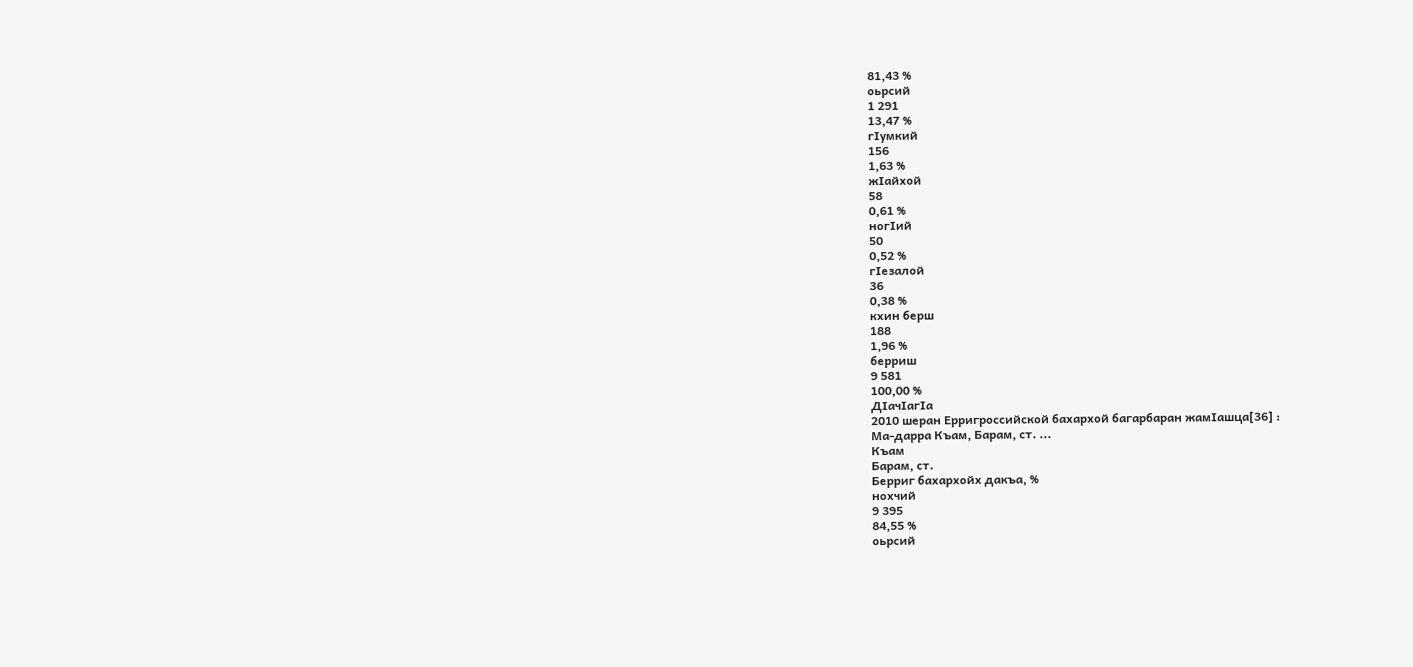81,43 %
оьрсий
1 291
13,47 %
гӀумкий
156
1,63 %
жӀайхой
58
0,61 %
ногӀий
50
0,52 %
гӀезалой
36
0,38 %
кхин берш
188
1,96 %
берриш
9 581
100,00 %
ДӀачӀагӀа
2010 шеран Ерригроссийской бахархой багарбаран жамӀашца[36] :
Ма-дарра Къам, Барам, ст. ...
Къам
Барам, ст.
Берриг бахархойх дакъа, %
нохчий
9 395
84,55 %
оьрсий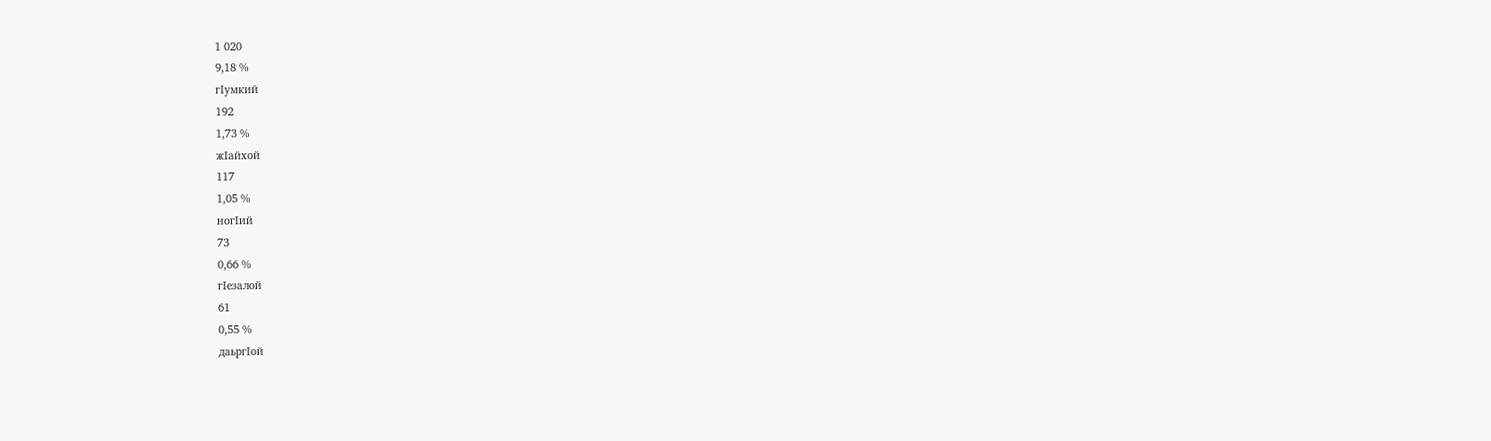1 020
9,18 %
гӀумкий
192
1,73 %
жӀайхой
117
1,05 %
ногӀий
73
0,66 %
гӀезалой
61
0,55 %
даьргӀой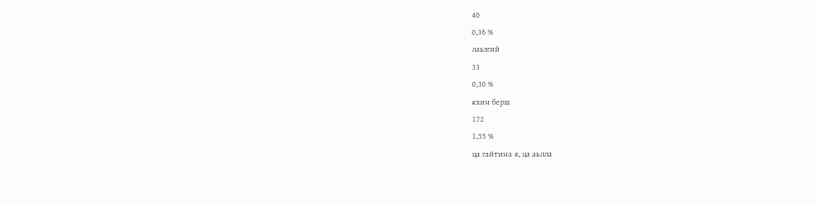40
0,36 %
лаьзгий
33
0,30 %
кхин берш
172
1,55 %
ца гайтина я, ца аьлла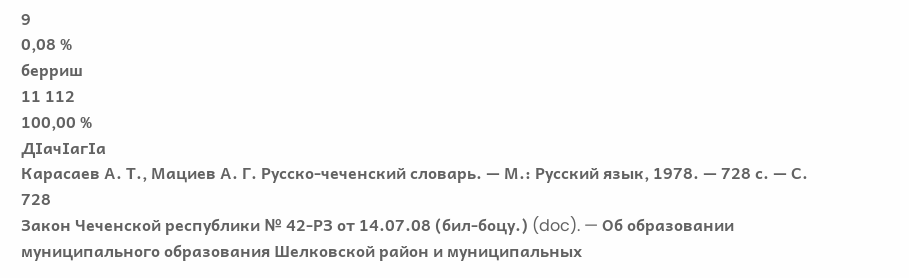9
0,08 %
берриш
11 112
100,00 %
ДӀачӀагӀа
Карасаев А. Т., Мациев А. Г. Русско-чеченский словарь. — М.: Русский язык, 1978. — 728 с. — С. 728
Закон Чеченской республики № 42-РЗ от 14.07.08 (бил-боцу.) (doc). — Об образовании муниципального образования Шелковской район и муниципальных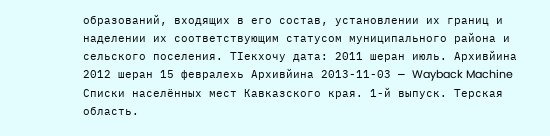образований, входящих в его состав, установлении их границ и наделении их соответствующим статусом муниципального района и сельского поселения. ТӀекхочу дата: 2011 шеран июль. Архивйина 2012 шеран 15 февралехь Архивйина 2013-11-03 — Wayback Machine
Списки населённых мест Кавказского края. 1-й выпуск. Терская область.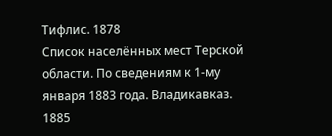Тифлис. 1878
Список населённых мест Терской области. По сведениям к 1-му января 1883 года. Владикавказ. 1885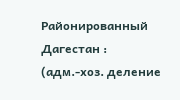Районированный Дагестан : (адм.-хоз. деление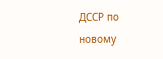ДССР по новому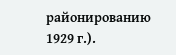районированию 1929 г.).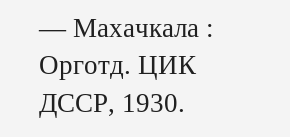— Махачкала : Орготд. ЦИК ДССР, 1930.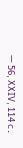— 56, XXIV, 114 с.